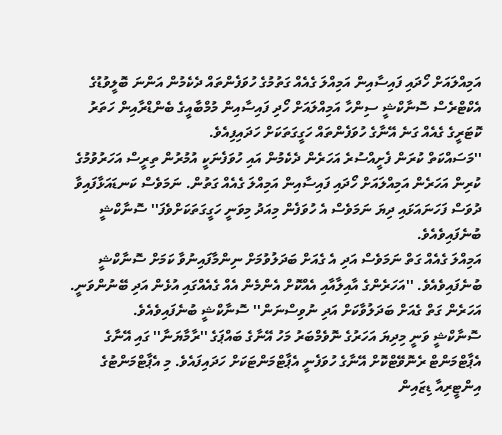އަމިއްލައަށް ހޯދައި ފައިސާއިން އަމިއްލަ ގެއެއް ގަތުމުގެ ހުވަފެންތައް ދެކެމުން އަންނަ ބޮލީވުޑުގެ އެކްޓްރެސް ސޮނާކްޝީ ސިންހާ އަމިއްލައަށް ހޯދި ފައިސާއިން މުމްބާއީގެ ބެންޑްރާއިން ހަތަރު ކޮޓަރީގެ ގެއެއް ގަނެ އޭނާގެ ހުވަފެންތައް ހަގީގަތަކަށް ހަދައިފިއެވެ.
''މަސައްކަތް ކުރަން ފެށީއްސުރެ އަހަރެން ދެކެމުން އައި ހުވަފެނަކީ އުމުރުން ތިރީސް އަހަރުވުމުގެ ކުރިން އަހަރެން އަމިއްލައަށް ހޯދައި ފައިސާއިން އަމިއްލަ ގެއެއް ގަތުން. ނަމަވެސް ކަނޑައަޅާފައިވާ ދުވަސް ފަހަނައަޅައި ދިޔަ ނަމަވެސް އެ ހުވަފެން މިއަދު މިވަނީ ހަގީގަތަކަށްވެފަ'' ސޮނާކްޝީ ބުނެފައިވެއެވެ.
އަމިއްލަ ގެއެއް ގަތް ނަމަވެސް އަދި އެ ގެއަށް ބަދަލުވުމަށް ނިންމާފައިނުވާ ކަމަށް ސޮނާކްޝީ ބުނެފައިވެއެވެ. ''އަހަރެންގެ އާއިލާއާއި އެއްކޮށް އެންމެން އެއް ގެއެއްގައި އުޅެން އަދި ބޭނުންވަނީ. އަހަރެން ގަތް ގެއަށް ބަދަލުވާކަށް އަދި ނުވިސްނަން'' ސޮނާކްޝީ ބުނެފައިވެއެވެ.
ސޮނާކްޝީ ވަނީ މިދިޔަ އަހަރުގެ ނޮވެމްބަރު މަހު އޭނާގެ ބައްޕަގެ ''ރާމާޔަނާ'' ގައި އޭނާގެ އެޕާޓްމަންޓް ރެނޮވޭޓްކޮށް އޭނާގެ ހުވަފެނީ އެޕާޓްމަންޓަކަށް ހަދައިފައެވެ. މި އެޕާޓްމަންޓުގެ އިންޓީރިއާ ޑިޒައިން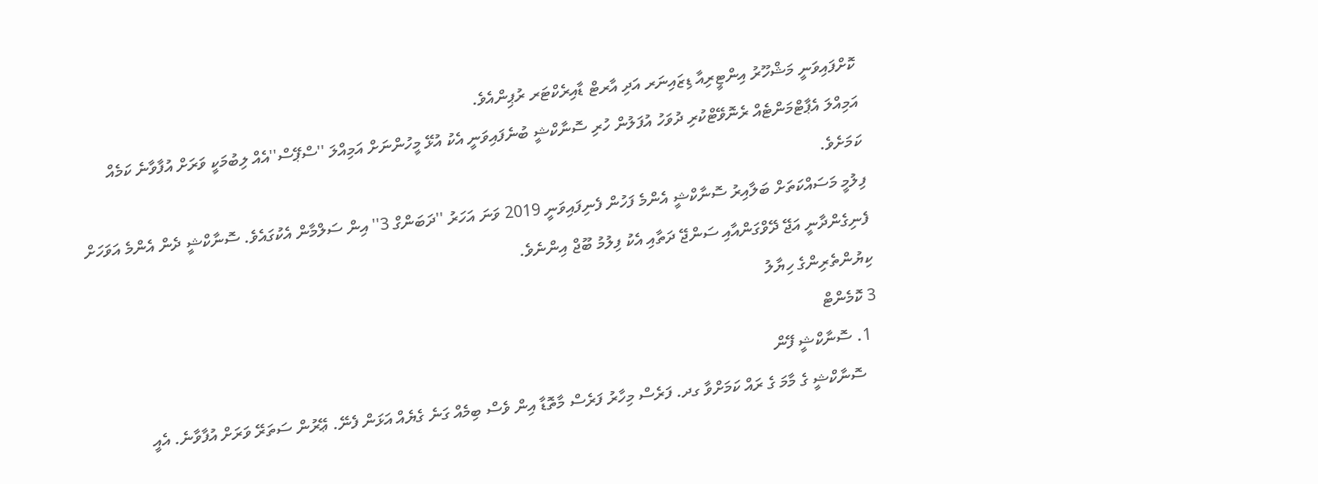ކޮށްފައިވަނީ މަޝްހޫރު އިންޓީރިއާ ޑިޒައިނަރ އަދި އާރޓް ޑާއިރެކްޓަރ ރުޕިންއެވެ.
އަމިއްލަ އެޕާޓްމަންޓެއް ރެނޮވޭޓްކުރި ދުވަހު އުފަލުން ހުރި ސޮނާކްޝީ ބުނެފައިވަނީ އެކު އުޅޭ މީހުންނަށް އަމިއްލަ ''ސްޕޭސް''އެއް ލިބުމަކީ ވަރަށް އުފާވާނެ ކަމެއް ކަމަށެވެ.
ފިލުމީ މަސައްކަތަށް ބަލާއިރު ސޮނާކްޝީ އެންމެ ފަހުން ފެނިފައިވަނީ 2019 ވަނަ އަހަރު ''ދަބަންގް 3'' އިން ސަލްމާން އެކުގައެވެ. ސޮނާކްޝީ ދެން އެންމެ އަވަހަށް ފެނިގެންދާނީ އަޖޭ ދޭވްގަންއާއި ސަންޖޭ ދަތާއި އެކު ފިލުމު ބޫޖް އިންނެވެ.
ކިޔުންތެރިންގެ ހިޔާލު
3 ކޮމެންޓް
  1. ސޮނާކްޝީ ފޭން
    ސޮނާކްޝީ ގެ މާމަ ގެ ރައް ކަމަށްވާ ގދ. ފަރެސް މިހާރު ފަރެސް މާތޮޑާ އިން ވެސް ބިމެއް ގަނެ ގެޔެއް އަޅަން ފެނޭ. ޢޭރުން ސަތަރޭ ވަރަށް އުފާވާނެ. އެއީ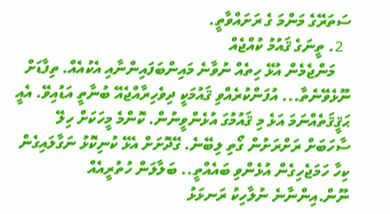ސަތަރޭގެ މަންމަ ގެ ރަށައްވާތީ.
  2. ތީނަގެ ޤައުމު ކުއްޖެއް
    މަންޖެމެން އުޅޭ ހިތެއް ނުވާނެ މައިންބަފައިންނާއި އެކުއެއް. ތިފާޑަށް ނޫޅެވޭނެތާ... އުފަންކުރެއްވި ޤައުމަކީ ދިވެހިރާއްޖެއޭ ބުނާތީ އަޑުއިވޭ. އެއީ ޙަޤީޤަތެއްނަމަ އަޅެ މި ޤައުމުގަ އުޅެންވީނުން. ކޮންމެ މީހަކަށް ހިލޭ ސާހަބަށް ރަށްރަށުން ގޯތި ލިބޭނެ. ގޭދޮށަށް އެޅޭ ކުނިކޮޅު ނަގާލައިގެން ކިހާ ހަމަޖެހިގެން އުޅެންވި ބައެއްތީ.. ބަލާލަން ހުތުރީއެއް ނޫން.އިންނާނެ ނުލާހިކު ރަނޅަޅު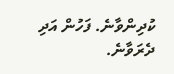ކުދިންވާނެ. ފަހުން އަދި ދެރަވާނެ.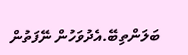ބަލަންތިބޭ.އެދުވަހުން ނޭފަތުން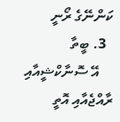ކަންނޭގެ ރޯނީ
  3. ބީތާ
    އޭ ސޮނާކްޝީއާއި ރާއްޖެއާއި އޮތީ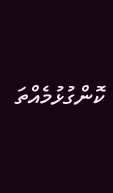ކޮންގުޅުމެއްތަ